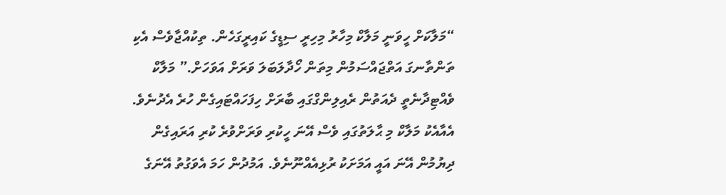“މަލާކަށް ހީވަނީ މަލާކް މިހާރު މިހިރީ ސިޑީގެ ކައިރީގަހެން. ތިކުއްޖާވެސް އެކި ތަންތާނގަ އަތްޖައްސަމުން މިތަން ހޯދާލަބަލަ ވަރަށް އަވަހަށް.” މަލާކް ވެއްޓިދާނެތީ ދެއަތުން ރެއިލިންގްގައި ބާރަށް ހިފަހައްޓައިގެން ހުރެ އެދުނެވެ. އެއާއެކު މަލާކް މި ޙާލަތުގައި ވެސް އޭނަ ހީކުރި ވަރަށްވުރެ ކުރި އަރައިގެން ދިޔުމުން އޭނަ އައީ އަމަށަކު ރުޅިއެއްނޫނެވެ. އަމުދުން ހަމަ އެވަގުތު އޭނަގެ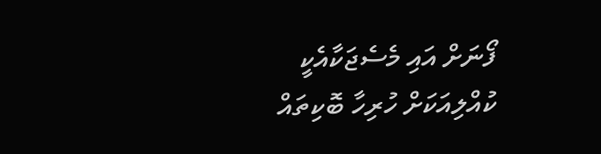ފޯނަށް އައި މެސެޖަކާއެކީ ކުއްލިއަކަށް ހުރިހާ ބޮކިތައް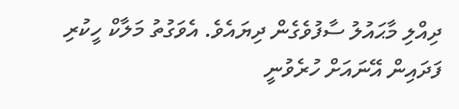ދިއްލި މާޙައުލު ސާފުވެގެން ދިޔައެވެ. އެވަގުތު މަލާކް ހީކުރި ފަދައިން އޭނައަށް ހުރެވުނީ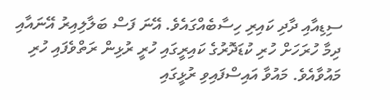ސިޑިއާއި ދާދި ކައިރި ހިސާބެއްގައެވެ. އޭނަ ފަސް ބަލާލިއިރު އޭނައާއި ދިމާ ހުރަހަށް ހުރި ކުޑަދޮރުގެ ކައިރީގައި ހުރީ ރުޅިން ރަތްވެފައި ހުރި މައުވާއެވެ. މައުވާ އައިސްފައިވި ރުޅީގައި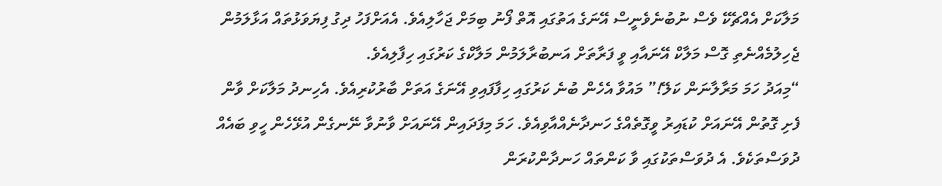މަލާކަށް އެއްޗެކޭ ވެސް ނުބުނެވެނީސް އޭނަގެ އަތުގައި އޮތް ފޯނު ބިމަށް ޖަހާލިއެވެ. އެއަށްފަހު ދިގު ފިޔަވަޅުތައް އަޅާލަމުން ޖެހިލުމެއްނެތި ގޮސް މަލާކް އޭނައާއި ވީ ފަރާތަށް އަނބުރާލަމުން މަލާކްގެ ކަރުގައި ހިފާލިއެވެ.
“މިއަދު ހަމަ މަރާލާނަން ކަލޭ!” މައުވާ އެހެން ބުނެ ކަރުގައި ހިފާފައިވި އޭނަގެ އަތަށް ބާރުކުރިއެވެ. އެހިނދު މަލާކަށް ވާން ފެށި ގޮތުން އޭނައަށް ކުޑައިރު ވީގޮތެއްގެ ހަނދާނެއްއާވިއެވެ. ހަމަ މިފަދައިން އޭނައަށް ވާނުވާ ނޭނގެން އުޅޭހެން ހީވި ބައެއް ދުވަސްތަކެވެ. އެ ދުވަސްތަކުގައި ވާ ކަންތައް ހަނދާންކުރަން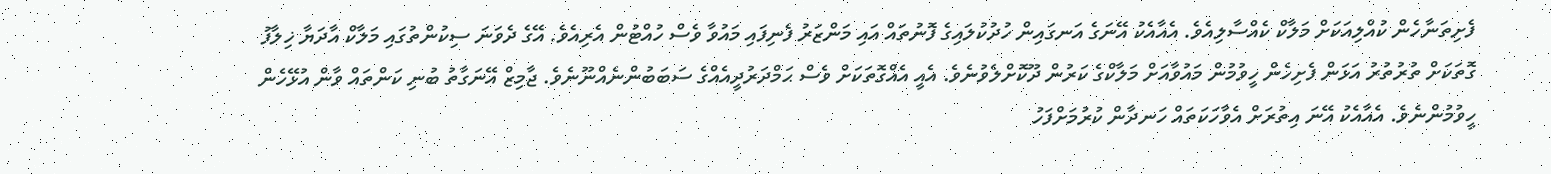ފެށިތަނާހެން ކުއްލިއަކަށް މަލާކް ކެއްސާލިއެވެ. އެއާއެކު އޭނަގެ އަނގައިން ހުދުކުލައިގެ ފޮނުތައް އައި މަންޒަރު ފެނިފައި މައުވާ ވެސް ހުއްޓުން އެރިއެވެ. އޭގެ ދެވަނަ ސިކުންތުގައި މަލާކް އާދަޔާ ޚިލާފު ގޮތަކަށް ތުރުތުރު އަޅަން ފެށިހެން ހީވުމުން މައުވާއަށް މަލާކްގެ ކަރުން ދޫކޮށްލެވުނެވެ. އެއީ އެއްގޮތަކަށް ވެސް ޙަމްދަރުދީއެއްގެ ސަބަބުންނެއްނޫނެވެ. ޖާމިޒް އޭނަގާތު ބުނި ކަންތައް ވާން އުޅޭހެން ހީވުމުންނެވެ. އެއާއެކު އޭނަ އިތުރަށް އެވާހަކަތައް ހަނދާން ކުރުމަށްފަހު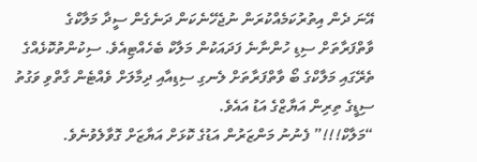އޭނަ ދެން އިތުރުކަމެއްކުރަން ނުޖެހޭނެކަން ދަނެގެން ސީދާ މަލާކްގެ ވާތްފަރާތަށް ސިޑި ހުންނާނެ ފަދައަކުން މަލާކް ބެހެއްޓިއެވެ. ސިކުންތުކޮޅެއްގެ ތެރޭގައި މަލާކްގެ ބޯ ވާތްފަރާތަށް ލެނގި ސިޑިއާއި ދިމާލަށް ވެއްޓެން ގާތްވި ވަގުތު ސިޑީގެ ތިރިން އަޔާޒްގެ އަޑު އައެވެ.
“މަލާކް!!!” ފެނުނު މަންޒަރުން އަޑުގެ ކޮޅަށް އަޔާޒަށް ގޮވާލެވުނެވެ.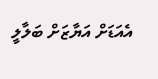އެއަޑަށް އަޔާޒަށް ބަލާލީ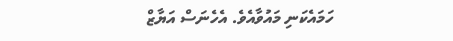ހަމައެކަނި މައުވާއެވެ. އެހެނަސް އަޔާޒް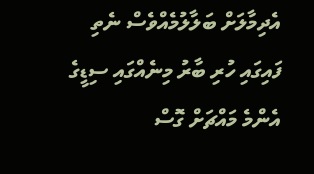އެދިމާލަށް ބަލާލުމެއްވެސް ނެތި ފައިގައި ހުރި ބާރު މިނެއްގައި ސިޑީގެ އެންމެ މައްޗަށް ގޮސް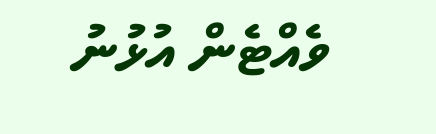ވެއްޓެން އުޅުނު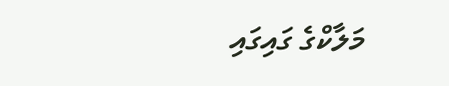މަލާކްގެ ގައިގައި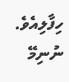ހިފާލިއެވެ.
ނުނިމޭ